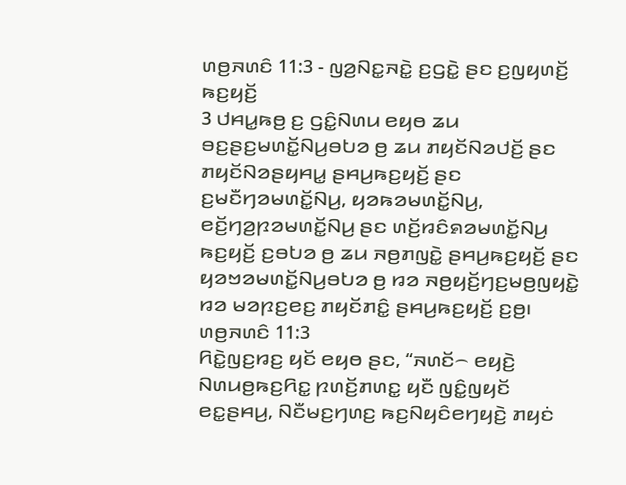ꤛꤥ꤬ꤏꤛꤢꤨ 11:3 - ꤜꤤ꤬ꤡꤢ꤭ꤏꤢꤧ꤭ ꤢ꤬ꤞꤢꤧ꤭ ꤔꤢ ꤢ꤬ꤜꤟꤛꤢꤩ꤬ ꤒꤢ꤬ꤟꤢꤩ꤬
3 ꤓꤌꤣ꤭ꤒꤥ꤬ ꤢ꤬ ꤞꤢꤨ꤭ꤡꤛꤣ ꤕꤟꤥ ꤘꤣ ꤋꤢ꤬ꤔꤢ꤬ꤗꤛꤢꤩ꤭ꤡꤣ꤬ꤋꤝꤤ ꤥ꤬ ꤘꤣ ꤊꤟꤢꤩꤡꤤꤓꤢꤩ꤬ ꤔꤢ ꤊꤟꤢꤩꤡꤤꤔꤟꤌꤣ꤭ ꤔꤌꤣ꤬ꤒꤢ꤬ꤟꤢꤩ꤬ ꤔꤢ ꤢ꤬ꤗꤢꤪꤚꤤꤗꤛꤢꤩ꤭ꤡꤣ꤬, ꤟꤤꤒꤤꤗꤛꤢꤩ꤭ꤡꤣ꤬, ꤕꤢꤩ꤬ꤚꤤ꤬ꤐꤤꤗꤛꤢꤩ꤭ꤡꤣ꤬ ꤔꤢ ꤛꤢꤩ꤬ꤙꤢꤨꤎꤤꤗꤛꤢꤩ꤭ꤡꤣ꤬ ꤒꤢ꤬ꤟꤢꤩ꤬ ꤢ꤬ꤋꤝꤤ ꤥ꤬ ꤘꤣ ꤏꤥ꤬ꤊꤜꤢꤧ꤭ ꤔꤌꤣ꤬ꤒꤢ꤬ꤟꤢꤩ꤬ ꤔꤢ ꤟꤤꤠꤤꤗꤛꤢꤩ꤭ꤡꤣ꤬ꤋꤝꤤ ꤥ꤬ ꤙꤤ ꤏꤥ꤬ꤟꤢꤩ꤬ꤚꤢ꤬ꤗꤥ꤬ꤜꤟꤢꤧ꤭ ꤙꤤ ꤗꤤꤐꤢ꤬ꤕꤢ꤬ ꤊꤟꤢꤩꤊꤢꤨ꤭ ꤔꤌꤣ꤬ꤒꤢ꤬ꤟꤢꤩ꤬ ꤢ꤬ꤥ꤬꤯
ꤛꤥ꤬ꤏꤛꤢꤨ 11:3
ꤖꤢꤧ꤭ꤜꤢ꤬ꤙꤢ꤬ ꤟꤢꤩ ꤕꤟꤥ ꤔꤢ, “ꤏꤛꤢꤩ꤮ ꤕꤟꤢꤧ꤬ ꤡꤛꤣꤥ꤬ꤒꤢ꤬ꤖꤢ꤭ ꤐꤛꤢꤩ꤬ꤊꤛꤢ꤭ ꤟꤢꤪ ꤜꤢꤨ꤭ꤜꤟꤢꤩ ꤕꤢ꤭ꤔꤌꤣ꤬, ꤡꤢꤪꤗꤢ꤬ꤚꤛꤢ꤬ ꤒꤢ꤬ꤡꤟꤢꤨꤕꤚꤟꤢꤧ꤬ ꤊꤟꤢꤦ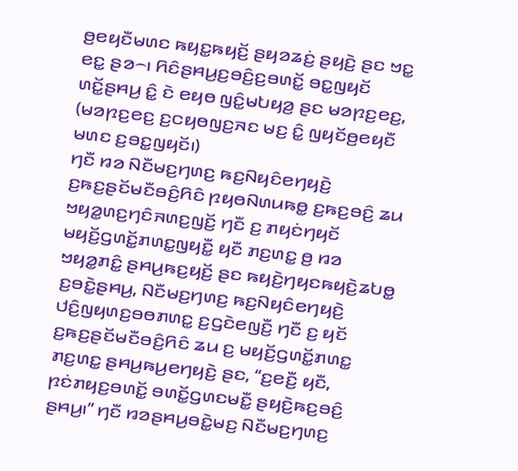ꤥ꤬ꤕꤟꤢꤪꤗꤛꤢ ꤒꤟꤢ꤭ꤒꤟꤢꤩ꤬ ꤔꤟꤤꤘꤢꤦ꤬ ꤔꤟꤢꤧ꤬ ꤔꤢ ꤠꤢ꤭ ꤕꤢ꤭ ꤔꤤ꤮꤯ ꤖꤢꤨꤔꤌꤣ꤬ꤢ꤬ꤋꤢꤨ꤬ꤢ꤬ꤋꤛꤢꤩ꤭ ꤋꤢ꤭ꤜꤟꤢꤩ ꤛꤢꤩ꤭ꤔꤌꤣ꤬ ꤢꤨ꤭ ꤢꤧ ꤕꤟꤥ ꤜꤢꤨ꤭ꤗꤝꤟꤤ꤬ ꤔꤢ ꤗꤤꤐꤢ꤬ꤕꤢ꤬, (ꤗꤤꤐꤢ꤬ꤕꤢ꤬ ꤢ꤬ꤍꤟꤥꤜꤢ꤬ꤏꤢ ꤗꤢ꤬ ꤢꤨ꤭ ꤜꤟꤢꤩꤥ꤬ꤕꤟꤢꤪ ꤗꤛꤢ ꤢ꤬ꤋꤢ꤭ꤜꤟꤢꤩ꤯)
ꤚꤢꤪ ꤙꤤ ꤡꤢꤪꤗꤢ꤬ꤚꤛꤢ꤬ ꤒꤢ꤬ꤡꤟꤢꤨꤕꤚꤟꤢꤧ꤬ ꤢ꤬ꤒꤢ꤬ꤔꤢꤩꤗꤢꤪꤋꤢꤨ꤬ꤖꤢꤨ ꤐꤟꤥꤡꤛꤣꤒꤥ꤭ ꤢ꤬ꤒꤢ꤬ꤋꤢꤨ꤬ ꤘꤣ ꤠꤟꤤ꤭ꤛꤢ꤬ꤚꤢꤨꤏꤛꤢ꤬ꤜꤢꤩ꤬ ꤚꤢꤪ ꤢ꤬ ꤊꤟꤢꤦꤚꤟꤢꤩ ꤗꤟꤢꤩ꤬ꤞꤛꤢꤩ꤭ꤊꤛꤢ꤭ꤜꤟꤢꤪ꤭ ꤟꤢꤪ ꤊꤢ꤬ꤛꤢ꤭ ꤥ꤬ ꤙꤤ ꤠꤟꤤ꤭ꤊꤢꤨ꤭ ꤔꤌꤣ꤬ꤒꤢ꤬ꤟꤢꤩ꤬ ꤔꤢ ꤒꤟꤢꤧ꤬ꤚꤟꤢꤒꤟꤢꤧ꤬ꤘꤝꤥ꤭ ꤢ꤬ꤋꤢꤧ꤭ꤔꤌꤣ꤬, ꤡꤢꤪꤗꤢ꤬ꤚꤛꤢ꤬ ꤒꤢ꤬ꤡꤟꤢꤨꤕꤚꤟꤢꤧ꤬ ꤓꤢꤨ꤬ꤜꤟꤛꤢ꤬ꤋꤥꤊꤛꤢ꤭ ꤢ꤬ꤞꤢꤧꤕꤜꤢꤪ꤬ ꤚꤢꤪ ꤢ꤬ ꤟꤢꤩ ꤢ꤬ꤒꤢ꤬ꤔꤢꤩꤗꤢꤪꤋꤢꤨ꤬ꤖꤢꤨ ꤘꤣ ꤢ꤬ ꤗꤟꤢꤩ꤬ꤞꤛꤢꤩ꤭ꤊꤛꤢ꤭ ꤊꤢ꤬ꤛꤢ꤭ ꤔꤌꤣ꤬ꤒꤣ꤬ꤕꤚꤟꤢꤧ꤬ ꤔꤢ, “ꤢ꤬ꤕꤢꤪ꤬ ꤟꤢꤪ, ꤐꤢꤦꤊꤟꤢ꤬ꤋꤛꤢꤩ꤭ ꤋꤛꤢꤩ꤭ꤞꤛꤢꤗꤢꤪ꤭ ꤔꤟꤢꤧ꤬ꤒꤢ꤬ꤋꤢꤨ꤬ ꤔꤌꤣ꤬꤯” ꤚꤢꤪ ꤙꤤꤔꤌꤣ꤬ꤋꤢꤧ꤭ꤗꤢ꤬ ꤡꤢꤪꤗꤢ꤬ꤚꤛꤢ꤬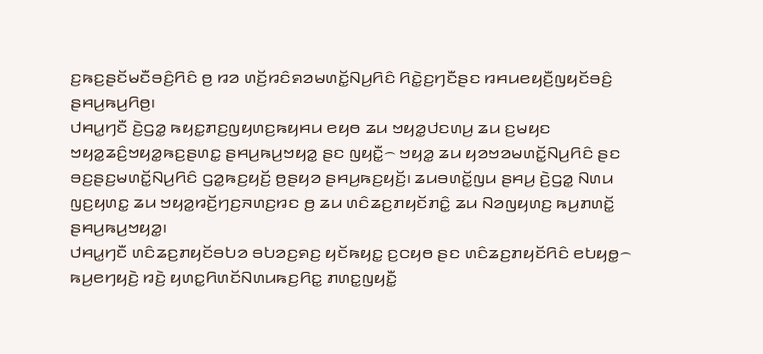ꤢ꤬ꤒꤢ꤬ꤔꤢꤩꤗꤢꤪꤋꤢꤨ꤬ꤖꤢꤨ ꤥ꤬ ꤙꤤ ꤛꤢꤩ꤬ꤙꤢꤨꤎꤤꤗꤛꤢꤩ꤭ꤡꤣ꤬ꤖꤢꤨ ꤖꤢꤧ꤭ꤢ꤬ꤚꤢꤪꤔꤢ ꤙꤌꤣꤕꤟꤢꤪ꤬ꤜꤟꤢꤩꤋꤢꤨ꤬ ꤔꤌꤣ꤬ꤒꤣ꤬ꤖꤥ꤬꤯
ꤓꤌꤣ꤭ꤚꤢꤪ ꤢꤧ꤬ꤞꤤ꤭ ꤒꤟꤢ꤭ꤊꤢ꤬ꤜꤟꤛꤢ꤬ꤒꤟꤌꤣ ꤕꤟꤥ ꤘꤣ ꤠꤟꤤ꤭ꤓꤢꤛꤣ꤬ ꤘꤣ ꤢ꤬ꤗꤟꤢ ꤠꤟꤤ꤭ꤘꤢꤨ꤬ꤠꤟꤤ꤭ꤒꤢ꤬ꤔꤛꤢ꤭ ꤔꤌꤣ꤬ꤒꤣ꤬ꤠꤟꤤ꤭ ꤔꤢ ꤜꤟꤢꤪ꤭꤮ ꤠꤟꤤ꤭ ꤘꤣ ꤟꤤꤠꤤꤗꤛꤢꤩ꤭ꤡꤣ꤬ꤖꤢꤨ ꤔꤢ ꤋꤢ꤬ꤔꤢ꤬ꤗꤛꤢꤩ꤭ꤡꤣ꤬ꤖꤢꤨ ꤞꤤ꤭ꤒꤢ꤬ꤟꤢꤩ꤬ ꤥ꤬ꤔꤟꤤ ꤔꤌꤣ꤬ꤒꤢ꤬ꤟꤢꤩ꤬꤯ ꤘꤣꤋꤛꤢꤩ꤭ꤜꤣ ꤔꤌꤣ꤬ ꤢꤧ꤬ꤞꤤ꤭ ꤡꤛꤣ ꤜꤢ꤬ꤟꤛꤢ꤭ ꤘꤣ ꤠꤟꤤ꤭ꤙꤢꤩ꤬ꤚꤢ꤬ꤏꤛꤢ꤬ꤙꤢ ꤥ꤬ ꤘꤣ ꤛꤢꤨꤘꤢ꤬ꤊꤟꤢꤩꤊꤢꤨ꤭ ꤘꤣ ꤡꤤꤜꤟꤛꤢ꤬ ꤒꤣ꤬ꤊꤛꤢꤩ꤭ ꤔꤌꤣ꤬ꤒꤣ꤬ꤠꤟꤤ꤭꤯
ꤓꤌꤣ꤭ꤚꤢꤪ ꤛꤢꤨꤘꤢ꤬ꤊꤟꤢꤩꤋꤝꤤ ꤋꤝꤤꤢ꤬ꤎꤢ꤬ ꤟꤢꤩꤒꤟꤢ꤭ ꤢ꤬ꤍꤟꤥ ꤔꤢ ꤛꤢꤨꤘꤢ꤬ꤊꤟꤢꤩꤖꤢꤨ ꤕꤝꤟꤥ꤭꤮ ꤒꤣ꤬ꤕꤚꤟꤢꤧ꤬ ꤙꤢꤧ꤬ ꤟꤛꤢ꤭ꤖꤛꤢꤩꤡꤛꤣꤒꤢ꤬ꤖꤢ꤭ ꤊꤛꤢ꤭ꤜꤟꤢꤪ꤭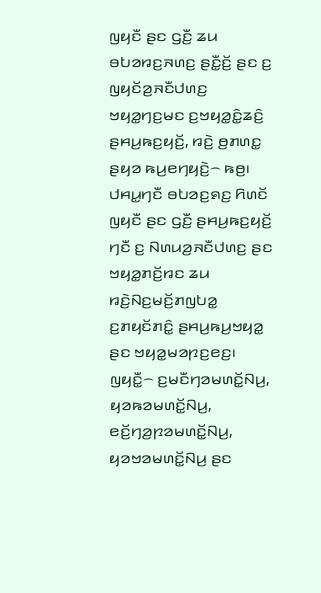ꤜꤟꤢꤪ ꤔꤢ ꤞꤢꤪ꤬ ꤘꤣ ꤋꤝꤤꤙꤢ꤬ꤏꤛꤢ꤬ ꤔꤢꤪ꤭ꤢꤩ꤬ ꤔꤢ ꤢ꤬ ꤜꤟꤢꤩꤤ꤬ꤏꤢꤪꤓꤛꤢ꤬ ꤠꤟꤤ꤭ꤚꤢ꤬ꤗꤢ ꤢ꤬ꤠꤟꤤ꤭ꤢꤨ꤭ꤘꤢꤨ꤬ ꤔꤌꤣ꤬ꤒꤢ꤬ꤟꤢꤩ꤬, ꤙꤢꤧ꤬ ꤥ꤬ꤊꤛꤢ꤭ ꤔꤟꤤ ꤒꤣ꤬ꤕꤚꤟꤢꤧ꤬꤮ ꤒꤥ꤬꤯ ꤓꤌꤣ꤭ꤚꤢꤪ ꤋꤝꤤꤢ꤬ꤎꤢ꤬ ꤖꤛꤢꤩ ꤜꤟꤢꤪ ꤔꤢ ꤞꤢꤪ꤬ ꤔꤌꤣ꤬ꤒꤢ꤬ꤟꤢꤩ꤬ ꤚꤢꤪ ꤢ꤬ ꤡꤛꤣꤤ꤬ꤏꤢꤪꤓꤛꤢ꤬ ꤔꤢ ꤠꤟꤤ꤭ꤊꤢꤩ꤬ꤙꤢ ꤘꤣ ꤙꤢꤧ꤬ꤡꤢ꤬ꤗꤢꤩ꤬ꤊꤜꤝꤤ꤭ ꤢ꤬ꤊꤟꤢꤩꤊꤢꤨ꤭ ꤔꤌꤣ꤬ꤒꤣ꤬ꤠꤟꤤ꤭ ꤔꤢ ꤠꤟꤤ꤭ꤗꤤꤐꤢ꤬ꤕꤢ꤬꤯
ꤜꤟꤢꤪ꤭꤮ ꤢ꤬ꤗꤢꤪꤚꤤꤗꤛꤢꤩ꤭ꤡꤣ꤬, ꤟꤤꤒꤤꤗꤛꤢꤩ꤭ꤡꤣ꤬, ꤕꤢꤩ꤬ꤚꤤ꤬ꤐꤤꤗꤛꤢꤩ꤭ꤡꤣ꤬, ꤟꤤꤠꤤꤗꤛꤢꤩ꤭ꤡꤣ꤬ ꤔꤢ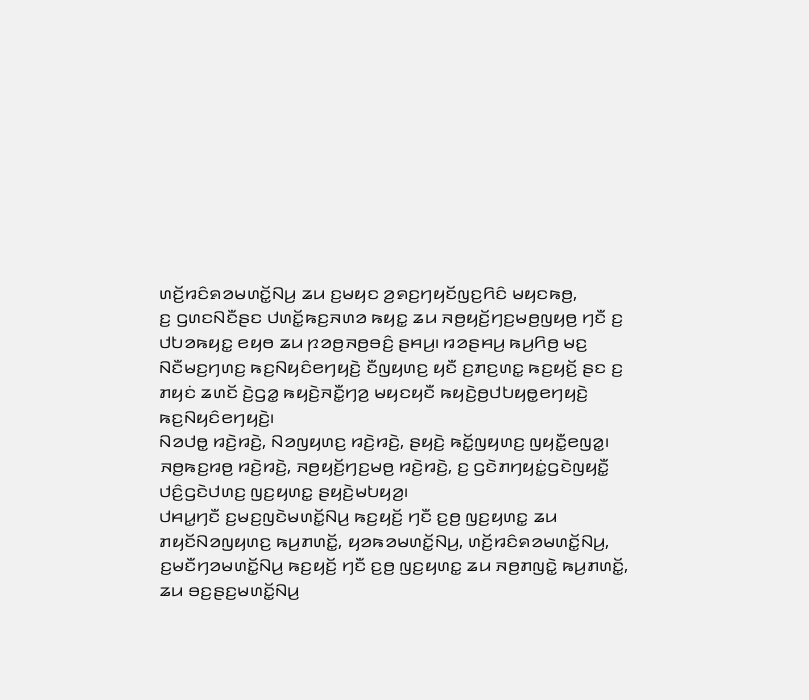ꤛꤢꤩ꤬ꤙꤢꤨꤎꤤꤗꤛꤢꤩ꤭ꤡꤣ꤬ ꤘꤣ ꤢ꤬ꤗꤟꤢ ꤤ꤬ꤎꤢ꤬ꤚꤟꤢꤩꤜꤢ꤬ꤖꤢꤨ ꤗꤟꤢꤒꤥ꤬,
ꤢ꤬ ꤞꤛꤢꤡꤢꤪꤔꤢ ꤓꤛꤢꤩ꤭ꤒꤢ꤬ꤏꤛꤤ ꤒꤟꤢ꤭ ꤘꤣ ꤏꤥ꤬ꤟꤢꤩ꤬ꤚꤢ꤬ꤗꤥ꤬ꤜꤟꤥ꤬ ꤚꤢꤪ ꤢ꤬ ꤓꤝꤤꤒꤟꤢ꤭ ꤕꤟꤥ ꤘꤣ ꤐꤤꤥ꤬ꤏꤥ꤬ꤋꤢꤨ꤬ ꤔꤌꤣ꤬꤯ ꤙꤤꤔꤌꤣ꤬ ꤒꤣ꤬ꤖꤥ꤬ ꤗꤢ꤬ ꤡꤢꤪꤗꤢ꤬ꤚꤛꤢ꤬ ꤒꤢ꤬ꤡꤟꤢꤨꤕꤚꤟꤢꤧ꤬ ꤢꤪꤜꤟꤛꤢ꤬ ꤟꤢꤪ ꤢ꤬ꤊꤢ꤬ꤛꤢ꤭ ꤒꤢ꤬ꤟꤢꤩ꤬ ꤔꤢ ꤢ꤬ ꤊꤟꤢꤦ ꤘꤛꤢꤩ ꤢꤧ꤬ꤞꤤ꤭ ꤒꤟꤢꤧ꤬ꤏꤢꤪ꤭ꤚꤤ꤬ ꤗꤟꤢꤟꤢꤪ ꤒꤟꤢꤧ꤬ꤥ꤬ꤓꤝꤟꤥ꤭ꤕꤚꤟꤢꤧ꤬ ꤒꤢ꤬ꤡꤟꤢꤨꤕꤚꤟꤢꤧ꤬꤯
ꤡꤤꤓꤥ꤭ ꤙꤢꤧ꤬ꤙꤢꤧ꤬, ꤡꤤꤜꤟꤛꤢ꤬ ꤙꤢꤧ꤬ꤙꤢꤧ꤬, ꤔꤟꤢꤧ꤬ ꤒꤢꤩ꤭ꤜꤟꤛꤢ꤬ ꤜꤟꤢꤪ꤭ꤕꤜꤤ꤭꤯ ꤏꤥ꤬ꤒꤢ꤬ꤙꤥ꤬ ꤙꤢꤧ꤬ꤙꤢꤧ꤬, ꤏꤥ꤬ꤟꤢꤩ꤬ꤚꤢ꤬ꤗꤥ꤬ ꤙꤢꤧ꤬ꤙꤢꤧ꤬, ꤢ꤬ ꤞꤢꤧꤊꤚꤟꤢꤦ꤭ꤞꤢꤧꤜꤟꤢꤪ꤭ ꤓꤢꤨ꤬ꤞꤢꤧꤓꤛꤢ꤬ ꤜꤢ꤬ꤟꤛꤢ꤭ ꤔꤟꤢꤧ꤬ꤗꤝꤟꤤ꤬꤯
ꤓꤌꤣ꤭ꤚꤢꤪ ꤢ꤬ꤗꤢ꤬ꤜꤢꤧꤗꤛꤢꤩ꤭ꤡꤣ꤬ ꤒꤢ꤬ꤟꤢꤩ꤬ ꤚꤢꤪ ꤢ꤬ꤥ꤬ ꤜꤢ꤬ꤟꤛꤢ꤭ ꤘꤣ ꤊꤟꤢꤩꤡꤤꤜꤟꤛꤢ꤬ ꤒꤣ꤬ꤊꤛꤢꤩ꤭, ꤟꤤꤒꤤꤗꤛꤢꤩ꤭ꤡꤣ꤬, ꤛꤢꤩ꤬ꤙꤢꤨꤎꤤꤗꤛꤢꤩ꤭ꤡꤣ꤬, ꤢ꤬ꤗꤢꤪꤚꤤꤗꤛꤢꤩ꤭ꤡꤣ꤬ ꤒꤢ꤬ꤟꤢꤩ꤬ ꤚꤢꤪ ꤢ꤬ꤥ꤬ ꤜꤢ꤬ꤟꤛꤢ꤭ ꤘꤣ ꤏꤥ꤬ꤊꤜꤢꤧ꤭ ꤒꤣ꤬ꤊꤛꤢꤩ꤭, ꤘꤣ ꤋꤢ꤬ꤔꤢ꤬ꤗꤛꤢꤩ꤭ꤡꤣ꤬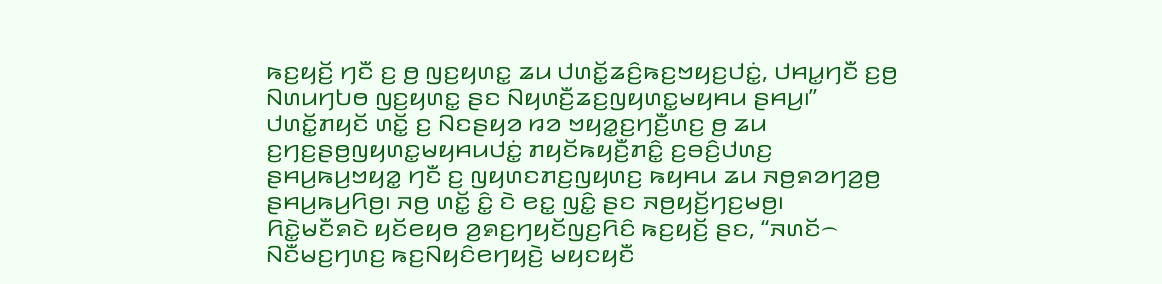ꤒꤢ꤬ꤟꤢꤩ꤬ ꤚꤢꤪ ꤢ꤬ ꤥ꤬ ꤜꤢ꤬ꤟꤛꤢ꤭ ꤘꤣ ꤓꤛꤢꤩ꤭ꤘꤢꤨ꤬ꤒꤢ꤬ꤠꤟꤢ꤬ꤓꤢꤦ꤭, ꤓꤌꤣ꤭ꤚꤢꤪ ꤢ꤬ꤥ꤬ ꤡꤛꤣꤚꤝꤥ ꤜꤢ꤬ꤟꤛꤢ꤭ ꤔꤢ ꤡꤟꤛꤢꤪ꤬ꤘꤢ꤬ꤜꤟꤛꤢ꤭ꤗꤟꤌꤣ ꤔꤌꤣ꤬꤯”
ꤓꤛꤢꤩ꤭ꤊꤟꤢꤩ ꤛꤢꤩ꤭ ꤢ꤬ ꤡꤢꤔꤟꤤ ꤙꤤ ꤠꤟꤤ꤭ꤢ꤬ꤚꤢꤪ꤬ꤛꤢ꤬ ꤥ꤬ ꤘꤣ ꤢ꤬ꤚꤢ꤬ꤔꤥ꤬ꤜꤟꤛꤢ꤭ꤗꤟꤌꤣꤓꤢꤦ꤭ ꤊꤟꤢꤩꤒꤟꤢꤪ꤬ꤊꤢꤨ꤭ ꤢ꤬ꤋꤢꤨ꤬ꤓꤛꤢ꤬ ꤔꤌꤣ꤬ꤒꤣ꤬ꤠꤟꤤ꤭ ꤚꤢꤪ ꤢ꤬ ꤜꤟꤛꤢꤊꤢ꤬ꤜꤟꤛꤢ꤬ ꤒꤟꤌꤣ ꤘꤣ ꤏꤥ꤬ꤎꤤꤚꤤ꤬ꤥ꤬ ꤔꤌꤣ꤬ꤒꤣ꤬ꤖꤥ꤬꤯ ꤏꤥ꤬ ꤛꤢꤩ꤭ ꤢꤨ꤭ ꤢꤧ ꤕꤢ꤭ ꤜꤢꤨ꤭ ꤔꤢ ꤏꤥ꤬ꤟꤢꤩ꤬ꤚꤢ꤬ꤗꤥ꤬꤯
ꤖꤢꤧ꤭ꤗꤢꤪꤎꤢꤧ ꤟꤢꤩꤕꤟꤥ ꤤ꤬ꤎꤢ꤬ꤚꤟꤢꤩꤜꤢ꤬ꤖꤢꤨ ꤒꤢ꤬ꤟꤢꤩ꤬ ꤔꤢ, “ꤏꤛꤢꤩ꤮ ꤡꤢꤪꤗꤢ꤬ꤚꤛꤢ꤬ ꤒꤢ꤬ꤡꤟꤢꤨꤕꤚꤟꤢꤧ꤬ ꤗꤟꤢꤟꤢꤪ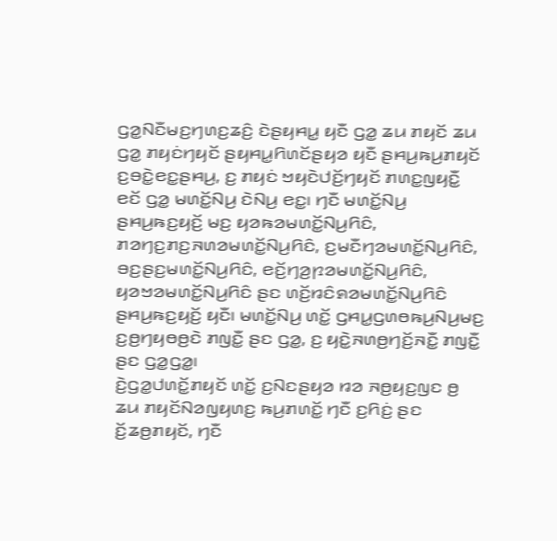ꤞꤤ꤭ꤡꤢꤪꤗꤢ꤬ꤚꤛꤢ꤬ꤘꤢꤨ꤬ ꤢꤧꤔꤟꤌꤣ꤭ ꤟꤢꤪ ꤞꤤ꤭ ꤘꤣ ꤊꤟꤢꤩ ꤘꤣ ꤞꤤ꤭ ꤊꤟꤢꤦꤚꤟꤢꤩ ꤔꤟꤌꤣ꤭ꤖꤛꤢꤩꤔꤟꤤ ꤟꤢꤪ ꤔꤌꤣ꤬ꤒꤣ꤬ꤊꤟꤢꤩ ꤢ꤬ꤋꤢꤧ꤭ꤕꤢ꤭ꤔꤌꤣ꤬, ꤢ꤬ ꤊꤟꤢꤦ ꤠꤟꤢꤧꤓꤢꤩ꤬ꤚꤟꤢꤩ ꤊꤛꤢ꤭ꤜꤟꤢꤪ꤭ ꤕꤢꤩ ꤞꤤ꤭ ꤗꤛꤢꤩ꤭ꤡꤣ꤬ ꤢꤧꤡꤣ꤬ ꤕꤢ꤭꤯ ꤚꤢꤪ ꤗꤛꤢꤩ꤭ꤡꤣ꤬ ꤔꤌꤣ꤬ꤒꤢ꤬ꤟꤢꤩ꤬ ꤗꤢ꤬ ꤟꤤꤒꤤꤗꤛꤢꤩ꤭ꤡꤣ꤬ꤖꤢꤨ, ꤊꤤꤚꤢ꤬ꤊꤢ꤬ꤏꤛꤤꤗꤛꤢꤩ꤭ꤡꤣ꤬ꤖꤢꤨ, ꤢ꤬ꤗꤢꤪꤚꤤꤗꤛꤢꤩ꤭ꤡꤣ꤬ꤖꤢꤨ, ꤋꤢ꤬ꤔꤢ꤬ꤗꤛꤢꤩ꤭ꤡꤣ꤬ꤖꤢꤨ, ꤕꤢꤩ꤬ꤚꤤ꤬ꤐꤤꤗꤛꤢꤩ꤭ꤡꤣ꤬ꤖꤢꤨ, ꤟꤤꤠꤤꤗꤛꤢꤩ꤭ꤡꤣ꤬ꤖꤢꤨ ꤔꤢ ꤛꤢꤩ꤬ꤙꤢꤨꤎꤤꤗꤛꤢꤩ꤭ꤡꤣ꤬ꤖꤢꤨ ꤔꤌꤣ꤬ꤒꤢ꤬ꤟꤢꤩ꤬ ꤟꤢꤪ꤯ ꤗꤛꤢꤩ꤭ꤡꤣ꤬ ꤛꤢꤩ꤭ ꤞꤌꤣ꤭ꤞꤛꤥꤒꤣ꤬ꤡꤣ꤬ꤗꤢ꤬ ꤢ꤬ꤥ꤬ꤚꤟꤥꤥ꤬ꤢꤧ ꤊꤜꤢꤪ꤭ ꤔꤢ ꤞꤤ꤭, ꤢ꤬ ꤟꤢꤧ꤭ꤏꤛꤥ꤬ꤚꤢꤩ꤬ꤏꤢꤪ꤭ ꤊꤜꤢꤪ꤭ ꤔꤢ ꤞꤤ꤭ꤞꤤ꤭꤯
ꤢꤧ꤬ꤞꤤ꤭ꤓꤛꤢꤩ꤭ꤊꤟꤢꤩ ꤛꤢꤩ꤭ ꤢ꤬ꤡꤢꤔꤟꤤ ꤙꤤ ꤏꤥ꤬ꤟꤢ꤬ꤜꤢ ꤥ꤬ ꤘꤣ ꤊꤟꤢꤩꤡꤤꤜꤟꤛꤢ꤬ ꤒꤣ꤬ꤊꤛꤢꤩ꤭ ꤚꤢꤪ ꤢ꤬ꤖꤢꤦ꤬ ꤔꤢ ꤢꤩ꤬ꤘꤥ꤬ꤊꤟꤢꤩ, ꤚꤢꤪ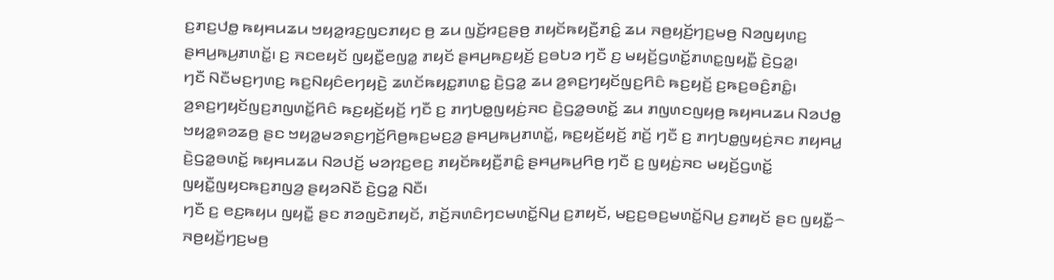ꤢ꤬ꤊꤢ꤬ꤓꤥ꤭ ꤒꤟꤌꤣꤘꤣ ꤠꤟꤤ꤭ꤙꤢ꤬ꤜꤢꤊꤟꤢ ꤥ꤬ ꤘꤣ ꤜꤢꤩ꤬ꤙꤢ꤬ꤔꤥ꤬ ꤊꤟꤢꤩꤒꤟꤢꤪ꤬ꤊꤢꤨ꤭ ꤘꤣ ꤏꤥ꤬ꤟꤢꤩ꤬ꤚꤢ꤬ꤗꤥ꤬ ꤡꤤꤜꤟꤛꤢ꤬ ꤔꤌꤣ꤬ꤒꤣ꤬ꤊꤛꤢꤩ꤭꤯ ꤢ꤬ ꤏꤢꤕꤟꤢꤩ ꤜꤟꤢꤪ꤭ꤕꤜꤤ꤭ ꤊꤟꤢꤩ ꤔꤌꤣ꤬ꤒꤢ꤬ꤟꤢꤩ꤬ ꤢ꤬ꤋꤝꤤ ꤚꤢꤪ ꤢ꤬ ꤗꤟꤢꤩ꤬ꤞꤛꤢꤩ꤭ꤊꤛꤢ꤭ꤜꤟꤢꤪ꤭ ꤢꤧ꤬ꤞꤤ꤭꤯
ꤚꤢꤪ ꤡꤢꤪꤗꤢ꤬ꤚꤛꤢ꤬ ꤒꤢ꤬ꤡꤟꤢꤨꤕꤚꤟꤢꤧ꤬ ꤘꤛꤢꤩꤒꤟꤢ꤭ꤊꤛꤢ꤭ ꤢꤧ꤬ꤞꤤ꤭ ꤘꤣ ꤤ꤬ꤎꤢ꤬ꤚꤟꤢꤩꤜꤢ꤬ꤖꤢꤨ ꤒꤢ꤬ꤟꤢꤩ꤬ ꤢ꤬ꤒꤢ꤬ꤋꤢꤨ꤬ꤊꤢꤨ꤭꤯ ꤤ꤬ꤎꤢ꤬ꤚꤟꤢꤩꤜꤢ꤬ꤊꤜꤛꤢꤩ꤭ꤖꤢꤨ ꤒꤢ꤬ꤟꤢꤩ꤬ꤟꤢꤩ꤬ ꤚꤢꤪ ꤢ꤬ ꤊꤚꤝꤥ꤭ꤜꤟꤢꤦ꤬ꤏꤢ ꤢꤧ꤬ꤞꤤ꤭ꤋꤛꤢꤩ꤭ ꤘꤣ ꤊꤜꤛꤢꤜꤟꤥ꤬ ꤒꤟꤌꤣꤘꤣ ꤡꤤꤓꤥ꤭ ꤠꤟꤤ꤭ꤎꤤꤘꤥ꤬ ꤔꤢ ꤠꤟꤤ꤭ꤗꤤꤎꤢ꤬ꤚꤢꤩ꤬ꤖꤥ꤬ꤒꤢ꤬ꤗꤢ꤬ꤤ꤬ ꤔꤌꤣ꤬ꤒꤣ꤬ꤊꤛꤢꤩ꤭, ꤒꤢ꤬ꤟꤢꤩ꤬ꤟꤢꤩ꤬ ꤊꤢꤩ꤬ ꤚꤢꤪ ꤢ꤬ ꤊꤚꤝꤥ꤭ꤜꤟꤢꤦ꤬ꤏꤢ ꤊꤟꤌꤣ꤭ ꤢꤧ꤬ꤞꤤ꤭ꤋꤛꤢꤩ꤭ ꤒꤟꤌꤣꤘꤣ ꤡꤤꤓꤢꤩ꤬ ꤗꤤꤐꤢ꤬ꤕꤢ꤬ ꤊꤟꤢꤩꤒꤟꤢꤪ꤬ꤊꤢꤨ꤭ ꤔꤌꤣ꤬ꤒꤣ꤬ꤖꤥ꤬ ꤚꤢꤪ ꤢ꤬ ꤜꤟꤢꤦ꤬ꤏꤢ ꤗꤟꤢꤩ꤬ꤞꤛꤢꤩ꤭ ꤜꤟꤢꤪ꤭ꤜꤟꤢꤒꤢ꤬ꤊꤜꤤ꤬ ꤔꤟꤤꤡꤢꤪ ꤢꤧ꤬ꤞꤤ꤭ ꤡꤢꤪ꤯
ꤚꤢꤪ ꤢ꤬ ꤕꤢ꤬ꤒꤟꤣ ꤜꤟꤢꤪ꤭ ꤔꤢ ꤊꤤꤜꤢꤧꤊꤟꤢꤩ, ꤊꤢꤩ꤬ꤏꤛꤢꤨꤚꤢꤗꤛꤢꤩ꤭ꤡꤣ꤬ ꤢ꤬ꤊꤟꤢꤩ, ꤗꤢ꤬ꤢ꤬ꤋꤢ꤬ꤗꤛꤢꤩ꤭ꤡꤣ꤬ ꤢ꤬ꤊꤟꤢꤩ ꤔꤢ ꤜꤟꤢꤪ꤭꤮ ꤏꤥ꤬ꤟꤢꤩ꤬ꤚꤢ꤬ꤗꤥ꤬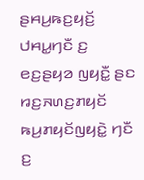ꤔꤌꤣ꤬ꤒꤢ꤬ꤟꤢꤩ꤬ ꤓꤌꤣ꤭ꤚꤢꤪ ꤢ꤬ ꤕꤢ꤬ꤔꤟꤤ ꤜꤟꤢꤪ꤭ ꤔꤢ ꤙꤢ꤬ꤏꤛꤢ꤬ꤊꤟꤢꤩ ꤒꤣ꤬ꤊꤟꤢꤩꤜꤟꤢꤧ꤭ ꤚꤢꤪ ꤢ꤬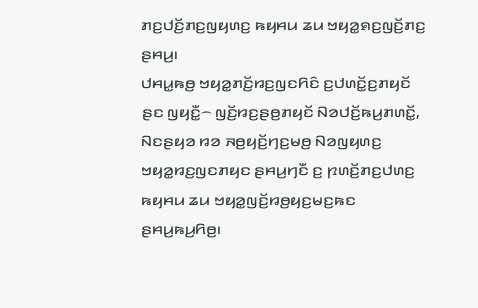ꤊꤢ꤬ꤓꤢꤩ꤬ꤊꤢ꤬ꤜꤟꤛꤢ꤬ ꤒꤟꤌꤣ ꤘꤣ ꤠꤟꤤ꤭ꤎꤢ꤬ꤜꤢꤩ꤬ꤊꤢ꤬ ꤔꤌꤣ꤬꤯
ꤓꤌꤣ꤭ꤒꤥ꤬ ꤠꤟꤤ꤭ꤊꤢꤩ꤬ꤙꤢ꤬ꤜꤢꤖꤢꤨ ꤢ꤬ꤓꤛꤢꤩ꤭ꤢ꤬ꤊꤟꤢꤩ ꤔꤢ ꤜꤟꤢꤪ꤭꤮ ꤜꤢꤩ꤬ꤙꤢ꤬ꤔꤥ꤬ꤊꤟꤢꤩ ꤡꤤꤓꤢꤩ꤬ꤒꤣ꤬ꤊꤛꤢꤩ꤭, ꤡꤢꤔꤟꤤ ꤙꤤ ꤏꤥ꤬ꤟꤢꤩ꤬ꤚꤢ꤬ꤗꤥ꤬ ꤡꤤꤜꤟꤛꤢ꤬ ꤠꤟꤤ꤭ꤙꤢ꤬ꤜꤢꤊꤟꤢ ꤔꤌꤣ꤬ꤚꤢꤪ ꤢ꤬ ꤐꤛꤢꤩ꤬ꤊꤢ꤬ꤓꤛꤢ꤬ ꤒꤟꤌꤣ ꤘꤣ ꤠꤟꤤ꤭ꤜꤢꤩ꤬ꤙꤥ꤬ꤟꤢ꤬ꤗꤢ꤬ꤒꤢ ꤔꤌꤣ꤬ꤒꤣ꤬ꤖꤥ꤬꤯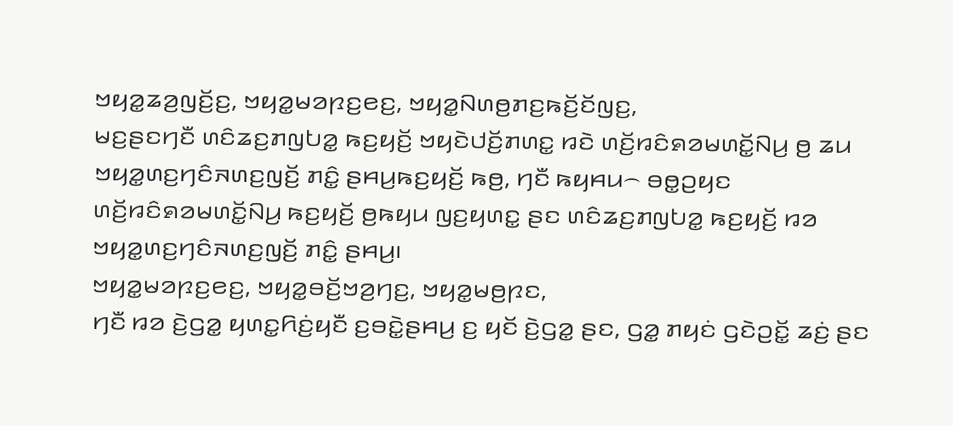ꤠꤟꤤ꤭ꤘꤤ꤬ꤜꤢꤩ꤬ꤢ꤬, ꤠꤟꤤ꤭ꤗꤤꤐꤢ꤬ꤕꤢ꤬, ꤠꤟꤤ꤭ꤡꤛꤥ꤬ꤊꤢ꤬ꤒꤢꤩ꤬ꤢꤩꤜꤢ꤬,
ꤗꤢ꤬ꤔꤢꤚꤢꤪ ꤛꤢꤨꤘꤢ꤬ꤊꤜꤝꤤ꤭ ꤒꤢ꤬ꤟꤢꤩ꤬ ꤠꤟꤢꤧꤓꤢꤩ꤬ꤊꤛꤢ꤭ ꤙꤢꤧ ꤛꤢꤩ꤬ꤙꤢꤨꤎꤤꤗꤛꤢꤩ꤭ꤡꤣ꤬ ꤥ꤬ ꤘꤣ ꤠꤟꤤ꤭ꤛꤢ꤬ꤚꤢꤨꤏꤛꤢ꤬ꤜꤢꤩ꤬ ꤊꤢꤨ꤭ ꤔꤌꤣ꤬ꤒꤢ꤬ꤟꤢꤩ꤬ ꤒꤥ꤬, ꤚꤢꤪ ꤒꤟꤌꤣ꤮ ꤋꤥ꤭ꤑꤟꤢ ꤛꤢꤩ꤬ꤙꤢꤨꤎꤤꤗꤛꤢꤩ꤭ꤡꤣ꤬ ꤒꤢ꤬ꤟꤢꤩ꤬ ꤥ꤬ꤒꤟꤣ ꤜꤢ꤬ꤟꤛꤢ꤭ ꤔꤢ ꤛꤢꤨꤘꤢ꤬ꤊꤜꤝꤤ꤭ ꤒꤢ꤬ꤟꤢꤩ꤬ ꤙꤤ ꤠꤟꤤ꤭ꤛꤢ꤬ꤚꤢꤨꤏꤛꤢ꤬ꤜꤢꤩ꤬ ꤊꤢꤨ꤭ ꤔꤌꤣ꤬꤯
ꤠꤟꤤ꤭ꤗꤤꤐꤢ꤬ꤕꤢ꤬, ꤠꤟꤤ꤭ꤋꤢꤩ꤬ꤠꤤ꤬ꤚꤢ꤬, ꤠꤟꤤ꤭ꤗꤥ꤬ꤐꤢ,
ꤚꤢꤪ ꤙꤤ ꤢꤧ꤬ꤞꤤ꤭ ꤟꤛꤢ꤭ꤖꤢꤦ꤬ꤟꤢꤪ ꤢ꤬ꤋꤢꤧ꤭ꤔꤌꤣ꤬ ꤢ꤬ ꤟꤢꤩ ꤢꤧ꤬ꤞꤤ꤭ ꤔꤢ, ꤞꤤ꤭ ꤊꤟꤢꤦ ꤞꤢꤧꤑꤢꤩ꤭ ꤘꤢꤦ꤬ ꤔꤢ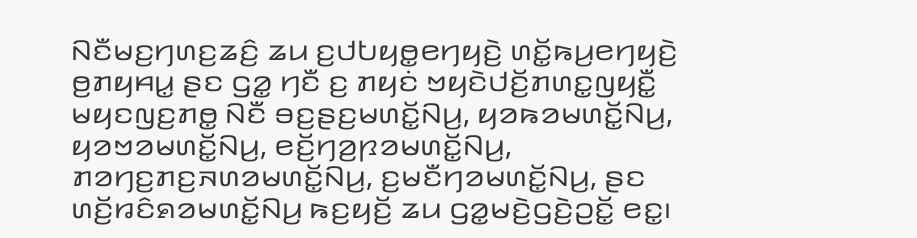ꤡꤢꤪꤗꤢ꤬ꤚꤛꤢ꤬ꤘꤢꤨ꤬ ꤘꤣ ꤢ꤬ꤓꤝꤟꤥ꤭ꤕꤚꤟꤢꤧ꤬ ꤛꤢꤩ꤭ꤒꤣ꤬ꤕꤚꤟꤢꤧ꤬ ꤥ꤬ꤊꤟꤌꤣ꤭ ꤔꤢ ꤞꤤ꤭ ꤚꤢꤪ ꤢ꤬ ꤊꤟꤢꤦ ꤠꤟꤢꤧꤓꤢꤩ꤬ꤊꤛꤢ꤭ꤜꤟꤢꤪ꤭ ꤗꤟꤢꤜꤢ꤬ꤊꤥ꤭ ꤡꤢꤪ ꤋꤢ꤬ꤔꤢ꤬ꤗꤛꤢꤩ꤭ꤡꤣ꤬, ꤟꤤꤒꤤꤗꤛꤢꤩ꤭ꤡꤣ꤬, ꤟꤤꤠꤤꤗꤛꤢꤩ꤭ꤡꤣ꤬, ꤕꤢꤩ꤬ꤚꤤ꤬ꤐꤤꤗꤛꤢꤩ꤭ꤡꤣ꤬, ꤊꤤꤚꤢ꤬ꤊꤢ꤬ꤏꤛꤤꤗꤛꤢꤩ꤭ꤡꤣ꤬, ꤢ꤬ꤗꤢꤪꤚꤤꤗꤛꤢꤩ꤭ꤡꤣ꤬, ꤔꤢ ꤛꤢꤩ꤬ꤙꤢꤨꤎꤤꤗꤛꤢꤩ꤭ꤡꤣ꤬ ꤒꤢ꤬ꤟꤢꤩ꤬ ꤘꤣ ꤞꤤ꤭ꤗꤢꤧ꤬ꤞꤢꤧ꤬ꤑꤢꤩ꤭ ꤕꤢ꤭꤯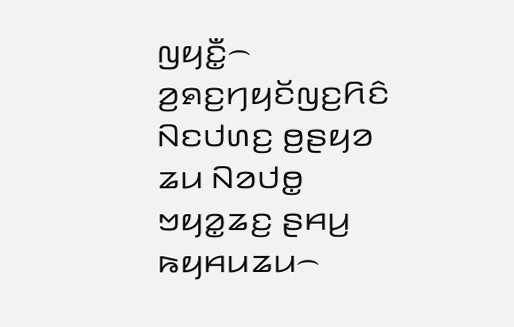ꤜꤟꤢꤪ꤭꤮ ꤤ꤬ꤎꤢ꤬ꤚꤟꤢꤩꤜꤢ꤬ꤖꤢꤨ ꤡꤢꤓꤛꤢ꤬ ꤥ꤬ꤔꤟꤤ ꤘꤣ ꤡꤤꤓꤥ꤭ ꤠꤟꤤ꤭ꤘꤢ꤬ ꤔꤌꤣ꤬ ꤒꤟꤌꤣꤘꤣ꤮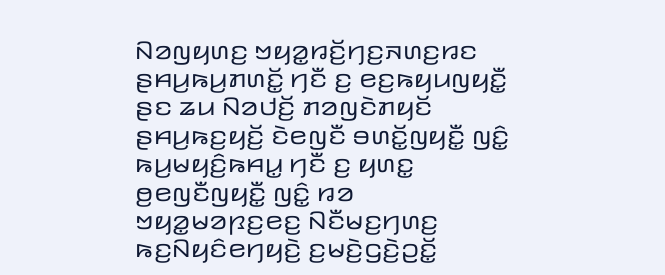ꤡꤤꤜꤟꤛꤢ꤬ ꤠꤟꤤ꤭ꤙꤢꤩ꤬ꤚꤢ꤬ꤏꤛꤢ꤬ꤙꤢ ꤔꤌꤣ꤬ꤒꤣ꤬ꤊꤛꤢꤩ꤭ ꤚꤢꤪ ꤢ꤬ ꤕꤢ꤬ꤒꤟꤣꤜꤟꤢꤪ꤭ ꤔꤢ ꤘꤣ ꤡꤤꤓꤢꤩ꤬ ꤊꤤꤜꤢꤧꤊꤟꤢꤩ ꤔꤌꤣ꤬ꤒꤢ꤬ꤟꤢꤩ꤬ ꤢꤧꤕꤜꤢꤪ ꤋꤛꤢꤩ꤭ꤜꤟꤢꤪ꤭ ꤜꤢꤨ꤭ ꤒꤣ꤬ꤗꤟꤢꤨ꤬ꤒꤌꤣ꤭ ꤚꤢꤪ ꤢ꤬ ꤟꤛꤢ꤭ ꤥ꤬ꤕꤜꤢꤪꤜꤟꤢꤪ꤭ ꤜꤢꤨ꤭ ꤙꤤ ꤠꤟꤤ꤭ꤗꤤꤐꤢ꤬ꤕꤢ꤬ ꤡꤢꤪꤗꤢ꤬ꤚꤛꤢ꤬ ꤒꤢ꤬ꤡꤟꤢꤨꤕꤚꤟꤢꤧ꤬ ꤢ꤬ꤗꤢꤧ꤬ꤞꤢꤧ꤬ꤑꤢꤩ꤭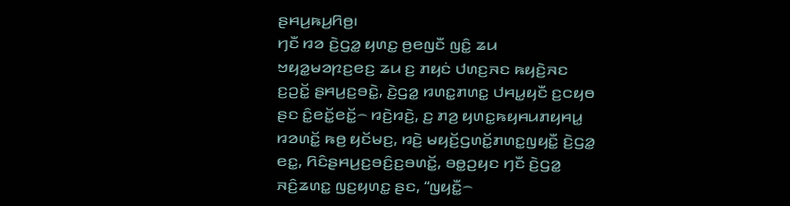ꤔꤌꤣ꤬ꤒꤣ꤬ꤖꤥ꤬꤯
ꤚꤢꤪ ꤙꤤ ꤢꤧ꤬ꤞꤤ꤭ ꤟꤛꤢ꤭ ꤥ꤬ꤕꤜꤢꤪ ꤜꤢꤨ꤭ ꤘꤣ ꤠꤟꤤ꤭ꤗꤤꤐꤢ꤬ꤕꤢ꤬ ꤘꤣ ꤢ꤬ ꤊꤟꤢꤦ ꤓꤛꤢ꤬ꤏꤢ ꤒꤟꤢꤧ꤬ꤏꤢ ꤢ꤬ꤑꤢꤩ꤭ ꤔꤌꤣ꤬ꤢ꤬ꤋꤢꤧ꤭, ꤢꤧ꤬ꤞꤤ꤭ ꤙꤛꤢ꤭ꤊꤛꤢ꤭ ꤓꤌꤣ꤭ꤟꤢꤪ ꤢ꤬ꤍꤟꤥ ꤔꤢ ꤢꤨ꤭ꤕꤢꤩ꤭ꤕꤢꤩ꤭꤮ ꤙꤢꤧ꤬ꤙꤢꤧ꤬, ꤢ꤬ ꤊꤤ꤬ ꤟꤛꤢ꤭ꤒꤟꤌꤣꤊꤟꤌꤣ꤭ ꤙꤤꤛꤢꤩ꤭ ꤒꤥ꤬ ꤟꤢꤩꤗꤢ꤬, ꤙꤢꤧ꤬ ꤗꤟꤢꤩ꤬ꤞꤛꤢꤩ꤭ꤊꤛꤢ꤭ꤜꤟꤢꤪ꤭ ꤢꤧ꤬ꤞꤤ꤭ ꤕꤢ꤭, ꤖꤢꤨꤔꤌꤣ꤬ꤢ꤬ꤋꤢꤨ꤬ꤢ꤬ꤋꤛꤢꤩ꤭, ꤋꤥ꤭ꤑꤟꤢ ꤚꤢꤪ ꤢꤧ꤬ꤞꤤ꤭ ꤏꤢꤨ꤬ꤘꤛꤢ꤭ ꤜꤢ꤬ꤟꤛꤢ꤭ ꤔꤢ, “ꤜꤟꤢꤪ꤭꤮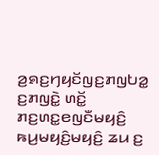ꤤ꤬ꤎꤢ꤬ꤚꤟꤢꤩꤜꤢ꤬ꤊꤜꤝꤤ꤭ ꤢ꤬ꤊꤜꤢꤧ꤭ ꤛꤢꤩ꤭ ꤊꤢ꤬ꤛꤢ꤭ꤕꤜꤢꤪꤗꤟꤢꤨ꤬ ꤒꤣ꤬ꤗꤟꤢꤨ꤬ꤗꤟꤢꤨ꤬ ꤘꤣ ꤢ꤬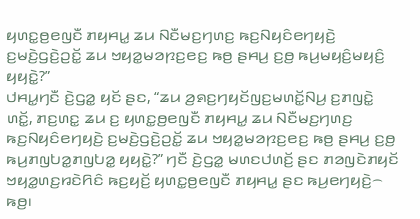ꤟꤛꤢ꤭ꤥ꤬ꤕꤜꤢꤪ ꤊꤟꤌꤣ꤭ ꤘꤣ ꤡꤢꤪꤗꤢ꤬ꤚꤛꤢ꤬ ꤒꤢ꤬ꤡꤟꤢꤨꤕꤚꤟꤢꤧ꤬ ꤢ꤬ꤗꤢꤧ꤬ꤞꤢꤧ꤬ꤑꤢꤩ꤭ ꤘꤣ ꤠꤟꤤ꤭ꤗꤤꤐꤢ꤬ꤕꤢ꤬ ꤒꤥ꤬ ꤔꤌꤣ꤬ ꤢ꤬ꤥ꤬ ꤒꤣ꤬ꤗꤟꤢꤨ꤬ꤗꤟꤢꤨ꤬ ꤟꤟꤢꤧ꤭?”
ꤓꤌꤣ꤭ꤚꤢꤪ ꤢꤧ꤬ꤞꤤ꤭ ꤟꤢꤩ ꤔꤢ, “ꤘꤣ ꤤ꤬ꤎꤢ꤬ꤚꤟꤢꤩꤜꤢ꤬ꤗꤛꤢꤩ꤭ꤡꤣ꤬ ꤢ꤬ꤊꤜꤢꤧ꤭ ꤛꤢꤩ꤭, ꤊꤢ꤬ꤛꤢ꤭ ꤘꤣ ꤢ꤬ ꤟꤛꤢ꤭ꤥ꤬ꤕꤜꤢꤪ ꤊꤟꤌꤣ꤭ ꤘꤣ ꤡꤢꤪꤗꤢ꤬ꤚꤛꤢ꤬ ꤒꤢ꤬ꤡꤟꤢꤨꤕꤚꤟꤢꤧ꤬ ꤢ꤬ꤗꤢꤧ꤬ꤞꤢꤧ꤬ꤑꤢꤩ꤭ ꤘꤣ ꤠꤟꤤ꤭ꤗꤤꤐꤢ꤬ꤕꤢ꤬ ꤒꤥ꤬ ꤔꤌꤣ꤬ ꤢ꤬ꤥ꤬ ꤒꤣ꤬ꤊꤜꤝꤤ꤭ꤊꤜꤝꤤ꤭ ꤟꤟꤢꤧ꤭?” ꤚꤢꤪ ꤢꤧ꤬ꤞꤤ꤭ ꤗꤛꤢꤓꤛꤢꤩ꤬ ꤔꤢ ꤊꤤꤜꤢꤧꤊꤟꤢꤩ ꤠꤟꤤ꤭ꤛꤢ꤬ꤙꤢꤧꤖꤢꤨ ꤒꤢ꤬ꤟꤢꤩ꤬ ꤟꤛꤢ꤭ꤥ꤬ꤕꤜꤢꤪ ꤊꤟꤌꤣ꤭ ꤔꤢ ꤒꤣ꤬ꤕꤚꤟꤢꤧ꤬꤮ ꤒꤥ꤬꤯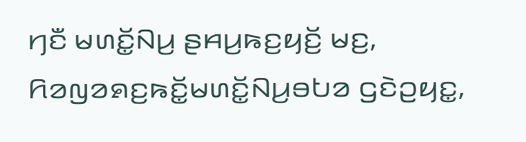ꤚꤢꤪ ꤗꤛꤢꤩ꤭ꤡꤣ꤬ ꤔꤌꤣ꤬ꤒꤢ꤬ꤟꤢꤩ꤬ ꤗꤢ꤬, ꤖꤤꤜꤤꤎꤢ꤬ꤒꤢꤩ꤭ꤗꤛꤢꤩ꤭ꤡꤣ꤬ꤋꤝꤤ ꤞꤢꤧꤑꤟꤢ꤭,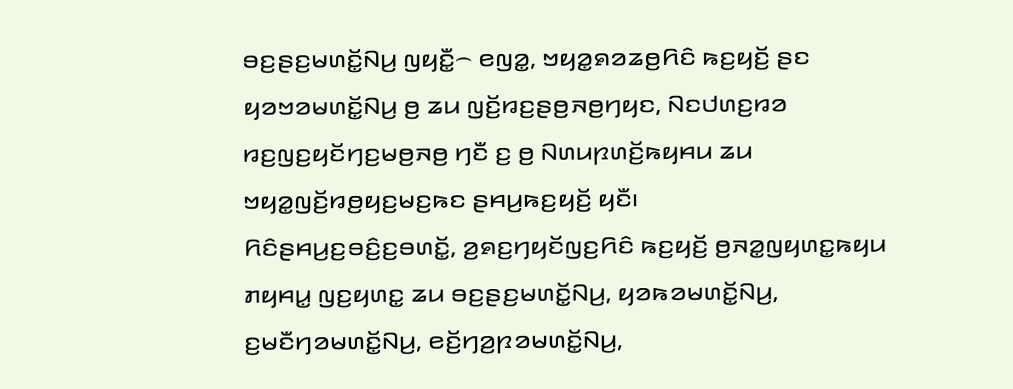ꤋꤢ꤬ꤔꤢ꤬ꤗꤛꤢꤩ꤭ꤡꤣ꤬ ꤜꤟꤢꤪ꤭꤮ ꤕꤜꤤ꤭, ꤠꤟꤤ꤭ꤎꤤꤘꤥ꤬ꤖꤢꤨ ꤒꤢ꤬ꤟꤢꤩ꤬ ꤔꤢ ꤟꤤꤠꤤꤗꤛꤢꤩ꤭ꤡꤣ꤬ ꤥ꤬ ꤘꤣ ꤜꤢꤩ꤬ꤙꤢ꤬ꤔꤥ꤬ꤏꤥ꤬ꤚꤟꤢ, ꤡꤢꤓꤛꤢ꤬ꤙꤤ ꤙꤢ꤬ꤜꤢ꤬ꤟꤢꤩꤚꤢ꤬ꤗꤥ꤬ꤏꤥ꤬ ꤚꤢꤪ ꤢ꤬ ꤥ꤬ ꤡꤛꤣꤐꤛꤢꤩ꤬ꤒꤟꤌꤣ ꤘꤣ ꤠꤟꤤ꤭ꤜꤢꤩ꤬ꤙꤥ꤬ꤟꤢ꤬ꤗꤢ꤬ꤒꤢ ꤔꤌꤣ꤬ꤒꤢ꤬ꤟꤢꤩ꤬ ꤟꤢꤪ꤯
ꤖꤢꤨꤔꤌꤣ꤬ꤢ꤬ꤋꤢꤨ꤬ꤢ꤬ꤋꤛꤢꤩ꤭, ꤤ꤬ꤎꤢ꤬ꤚꤟꤢꤩꤜꤢ꤬ꤖꤢꤨ ꤒꤢ꤬ꤟꤢꤩ꤬ ꤥ꤬ꤏꤤ꤭ꤜꤟꤛꤢ꤭ꤒꤟꤣ ꤊꤟꤌꤣ꤭ ꤜꤢ꤬ꤟꤛꤢ꤭ ꤘꤣ ꤋꤢ꤬ꤔꤢ꤬ꤗꤛꤢꤩ꤭ꤡꤣ꤬, ꤟꤤꤒꤤꤗꤛꤢꤩ꤭ꤡꤣ꤬, ꤢ꤬ꤗꤢꤪꤚꤤꤗꤛꤢꤩ꤭ꤡꤣ꤬, ꤕꤢꤩ꤬ꤚꤤ꤬ꤐꤤꤗꤛꤢꤩ꤭ꤡꤣ꤬,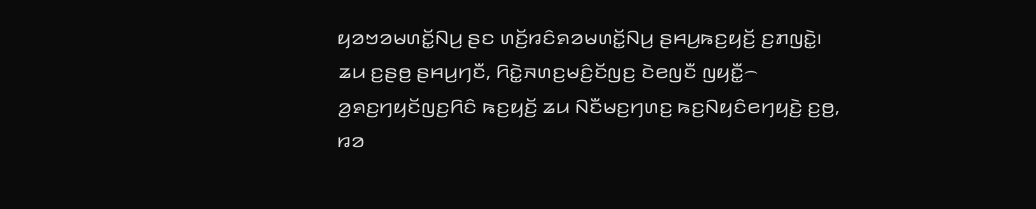ꤟꤤꤠꤤꤗꤛꤢꤩ꤭ꤡꤣ꤬ ꤔꤢ ꤛꤢꤩ꤬ꤙꤢꤨꤎꤤꤗꤛꤢꤩ꤭ꤡꤣ꤬ ꤔꤌꤣ꤬ꤒꤢ꤬ꤟꤢꤩ꤬ ꤢ꤬ꤊꤜꤢꤧ꤭꤯
ꤘꤣ ꤢ꤬ꤔꤥ꤬ ꤔꤌꤣ꤬ꤚꤢꤪ, ꤖꤢꤧ꤭ꤏꤛꤢ꤬ꤗꤢꤨ꤬ꤢꤩꤜꤢ꤬ ꤢꤧꤕꤜꤢꤪ ꤜꤟꤢꤪ꤭꤮ ꤤ꤬ꤎꤢ꤬ꤚꤟꤢꤩꤜꤢ꤬ꤖꤢꤨ ꤒꤢ꤬ꤟꤢꤩ꤬ ꤘꤣ ꤡꤢꤪꤗꤢ꤬ꤚꤛꤢ꤬ ꤒꤢ꤬ꤡꤟꤢꤨꤕꤚꤟꤢꤧ꤬ ꤢ꤬ꤥ꤬, ꤙꤤ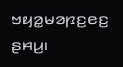ꤠꤟꤤ꤭ꤗꤤꤐꤢ꤬ꤕꤢ꤬ ꤔꤌꤣ꤬꤯